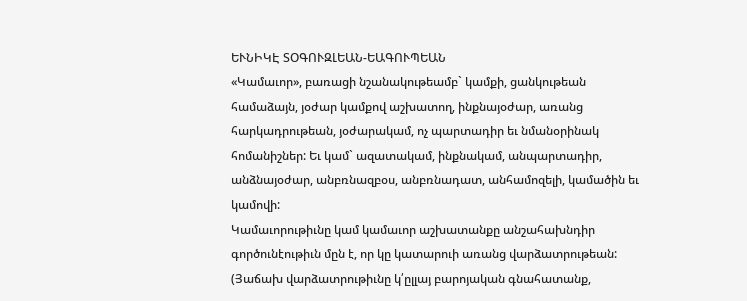ԵՒՆԻԿԷ ՏՕԳՈՒԶԼԵԱՆ-ԵԱԳՈՒՊԵԱՆ
«Կամաւոր», բառացի նշանակութեամբ` կամքի, ցանկութեան համաձայն, յօժար կամքով աշխատող, ինքնայօժար, առանց հարկադրութեան, յօժարակամ, ոչ պարտադիր եւ նմանօրինակ հոմանիշներ: Եւ կամ` ազատակամ, ինքնակամ, անպարտադիր, անձնայօժար, անբռնազբօս, անբռնադատ, անհամոզելի, կամածին եւ կամովի:
Կամաւորութիւնը կամ կամաւոր աշխատանքը անշահախնդիր գործունէութիւն մըն է, որ կը կատարուի առանց վարձատրութեան: (Յաճախ վարձատրութիւնը կ՛ըլլայ բարոյական գնահատանք,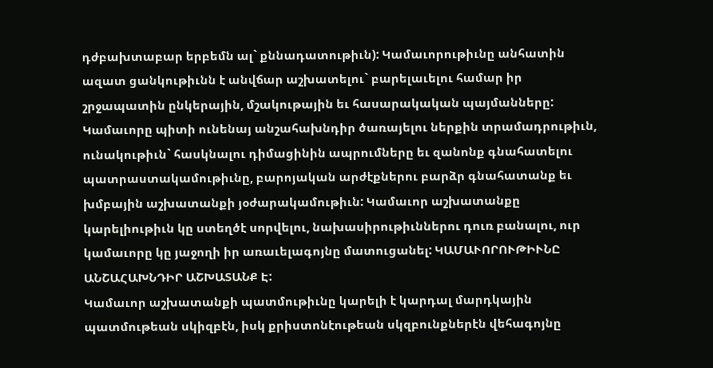դժբախտաբար երբեմն ալ` քննադատութիւն): Կամաւորութիւնը անհատին ազատ ցանկութիւնն է անվճար աշխատելու` բարելաւելու համար իր շրջապատին ընկերային, մշակութային եւ հասարակական պայմանները:
Կամաւորը պիտի ունենայ անշահախնդիր ծառայելու ներքին տրամադրութիւն, ունակութիւն` հասկնալու դիմացինին ապրումները եւ զանոնք գնահատելու պատրաստակամութիւնը, բարոյական արժէքներու բարձր գնահատանք եւ խմբային աշխատանքի յօժարակամութիւն: Կամաւոր աշխատանքը կարելիութիւն կը ստեղծէ սորվելու, նախասիրութիւններու դուռ բանալու, ուր կամաւորը կը յաջողի իր առաւելագոյնը մատուցանել: ԿԱՄԱՒՈՐՈՒԹԻՒՆԸ ԱՆՇԱՀԱԽՆԴԻՐ ԱՇԽԱՏԱՆՔ Է:
Կամաւոր աշխատանքի պատմութիւնը կարելի է կարդալ մարդկային պատմութեան սկիզբէն, իսկ քրիստոնէութեան սկզբունքներէն վեհագոյնը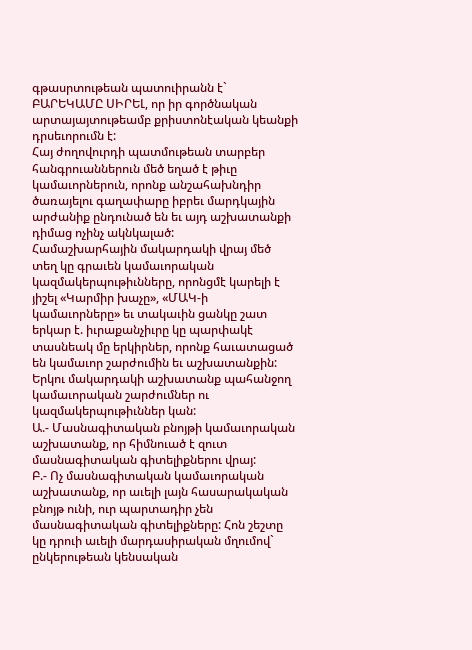գթասրտութեան պատուիրանն է` ԲԱՐԵԿԱՄԸ ՍԻՐԵԼ, որ իր գործնական արտայայտութեամբ քրիստոնէական կեանքի դրսեւորումն է:
Հայ ժողովուրդի պատմութեան տարբեր հանգրուաններուն մեծ եղած է թիւը կամաւորներուն, որոնք անշահախնդիր ծառայելու գաղափարը իբրեւ մարդկային արժանիք ընդունած են եւ այդ աշխատանքի դիմաց ոչինչ ակնկալած:
Համաշխարհային մակարդակի վրայ մեծ տեղ կը գրաւեն կամաւորական կազմակերպութիւնները, որոնցմէ կարելի է յիշել «Կարմիր խաչը», «ՄԱԿ-ի կամաւորները» եւ տակաւին ցանկը շատ երկար է. իւրաքանչիւրը կը պարփակէ տասնեակ մը երկիրներ, որոնք հաւատացած են կամաւոր շարժումին եւ աշխատանքին:
Երկու մակարդակի աշխատանք պահանջող կամաւորական շարժումներ ու կազմակերպութիւններ կան:
Ա.- Մասնագիտական բնոյթի կամաւորական աշխատանք, որ հիմնուած է զուտ մասնագիտական գիտելիքներու վրայ:
Բ.- Ոչ մասնագիտական կամաւորական աշխատանք, որ աւելի լայն հասարակական բնոյթ ունի, ուր պարտադիր չեն մասնագիտական գիտելիքները: Հոն շեշտը կը դրուի աւելի մարդասիրական մղումով` ընկերութեան կենսական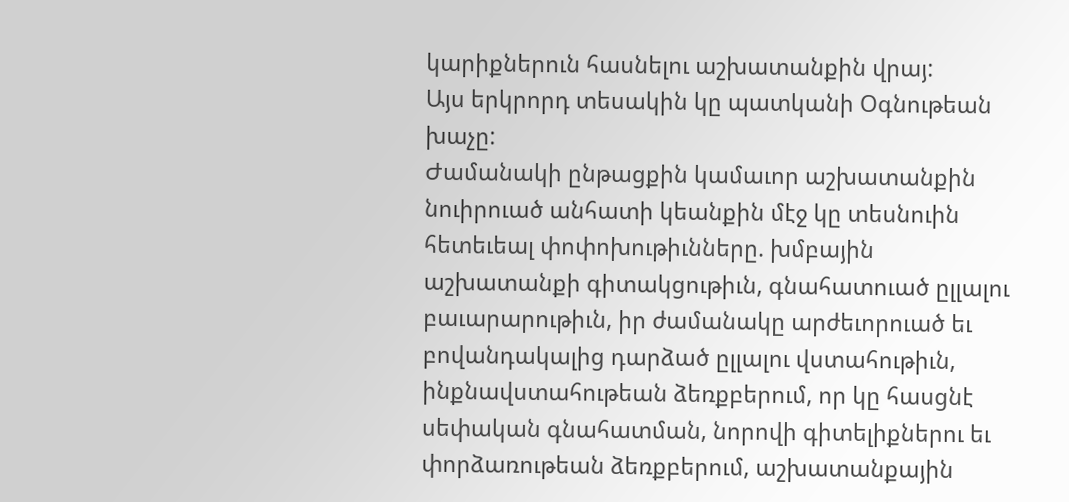կարիքներուն հասնելու աշխատանքին վրայ:
Այս երկրորդ տեսակին կը պատկանի Օգնութեան խաչը:
Ժամանակի ընթացքին կամաւոր աշխատանքին նուիրուած անհատի կեանքին մէջ կը տեսնուին հետեւեալ փոփոխութիւնները. խմբային աշխատանքի գիտակցութիւն, գնահատուած ըլլալու բաւարարութիւն, իր ժամանակը արժեւորուած եւ բովանդակալից դարձած ըլլալու վստահութիւն, ինքնավստահութեան ձեռքբերում, որ կը հասցնէ սեփական գնահատման, նորովի գիտելիքներու եւ փորձառութեան ձեռքբերում, աշխատանքային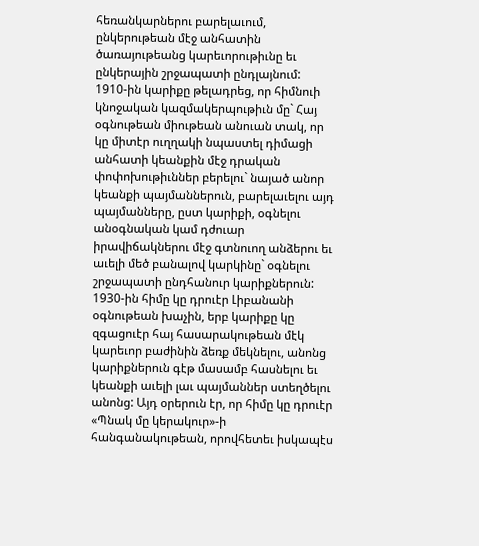հեռանկարներու բարելաւում, ընկերութեան մէջ անհատին ծառայութեանց կարեւորութիւնը եւ ընկերային շրջապատի ընդլայնում:
1910-ին կարիքը թելադրեց, որ հիմնուի կնոջական կազմակերպութիւն մը` Հայ օգնութեան միութեան անուան տակ, որ կը միտէր ուղղակի նպաստել դիմացի անհատի կեանքին մէջ դրական փոփոխութիւններ բերելու` նայած անոր կեանքի պայմաններուն, բարելաւելու այդ պայմանները, ըստ կարիքի, օգնելու անօգնական կամ դժուար իրավիճակներու մէջ գտնուող անձերու եւ աւելի մեծ բանալով կարկինը` օգնելու շրջապատի ընդհանուր կարիքներուն:
1930-ին հիմը կը դրուէր Լիբանանի օգնութեան խաչին, երբ կարիքը կը զգացուէր հայ հասարակութեան մէկ կարեւոր բաժինին ձեռք մեկնելու, անոնց կարիքներուն գէթ մասամբ հասնելու եւ կեանքի աւելի լաւ պայմաններ ստեղծելու անոնց: Այդ օրերուն էր, որ հիմը կը դրուէր «Պնակ մը կերակուր»-ի հանգանակութեան, որովհետեւ իսկապէս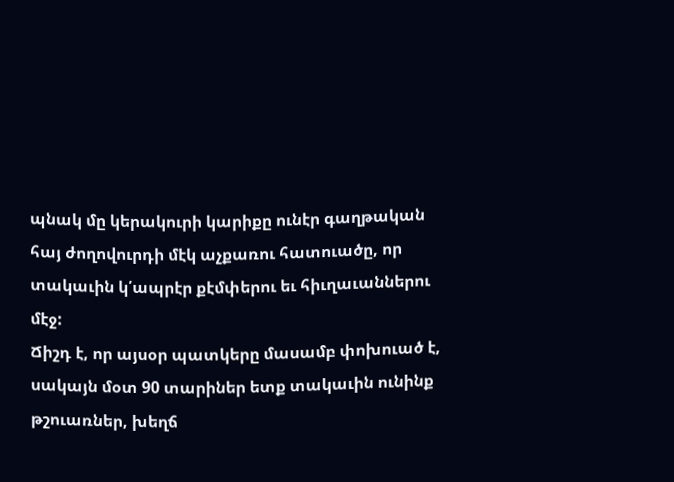պնակ մը կերակուրի կարիքը ունէր գաղթական հայ ժողովուրդի մէկ աչքառու հատուածը, որ տակաւին կ՛ապրէր քէմփերու եւ հիւղաւաններու մէջ:
Ճիշդ է, որ այսօր պատկերը մասամբ փոխուած է, սակայն մօտ 90 տարիներ ետք տակաւին ունինք թշուառներ, խեղճ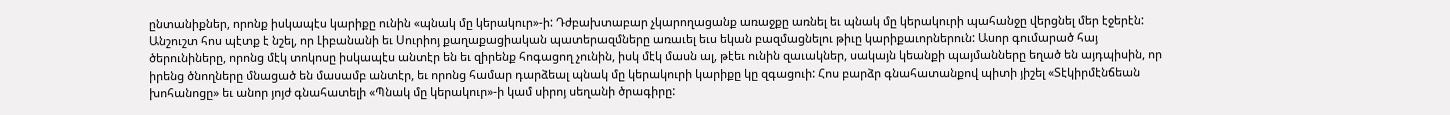ընտանիքներ, որոնք իսկապէս կարիքը ունին «պնակ մը կերակուր»-ի: Դժբախտաբար չկարողացանք առաջքը առնել եւ պնակ մը կերակուրի պահանջը վերցնել մեր էջերէն: Անշուշտ հոս պէտք է նշել, որ Լիբանանի եւ Սուրիոյ քաղաքացիական պատերազմները առաւել եւս եկան բազմացնելու թիւը կարիքաւորներուն: Ասոր գումարած հայ ծերունիները, որոնց մէկ տոկոսը իսկապէս անտէր են եւ զիրենք հոգացող չունին, իսկ մէկ մասն ալ, թէեւ ունին զաւակներ, սակայն կեանքի պայմանները եղած են այդպիսին, որ իրենց ծնողները մնացած են մասամբ անտէր, եւ որոնց համար դարձեալ պնակ մը կերակուրի կարիքը կը զգացուի: Հոս բարձր գնահատանքով պիտի յիշել «Տէկիրմէնճեան խոհանոցը» եւ անոր յոյժ գնահատելի «Պնակ մը կերակուր»-ի կամ սիրոյ սեղանի ծրագիրը: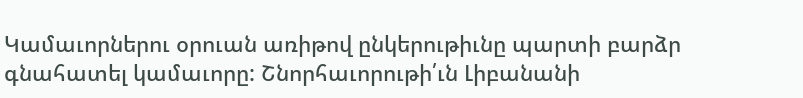Կամաւորներու օրուան առիթով ընկերութիւնը պարտի բարձր գնահատել կամաւորը: Շնորհաւորութի՛ւն Լիբանանի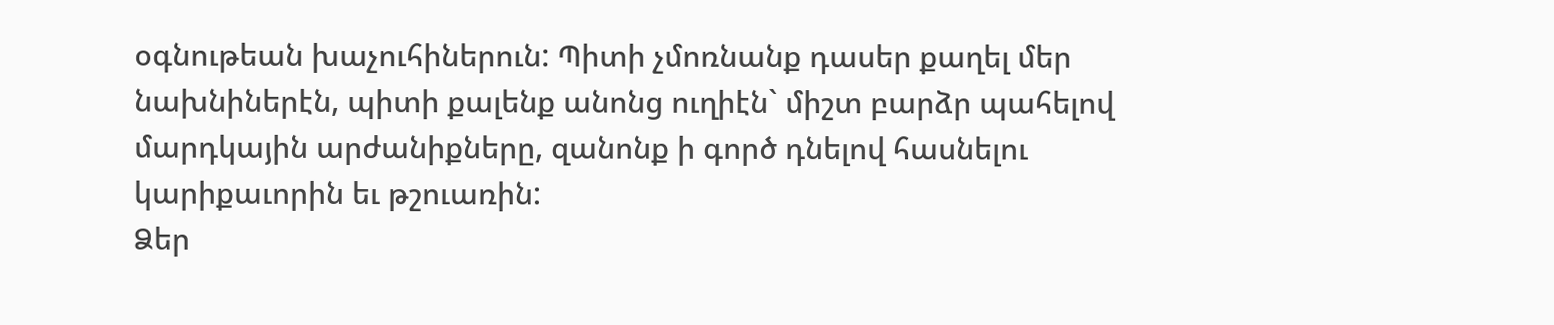օգնութեան խաչուհիներուն: Պիտի չմոռնանք դասեր քաղել մեր նախնիներէն, պիտի քալենք անոնց ուղիէն` միշտ բարձր պահելով մարդկային արժանիքները, զանոնք ի գործ դնելով հասնելու կարիքաւորին եւ թշուառին:
Ձեր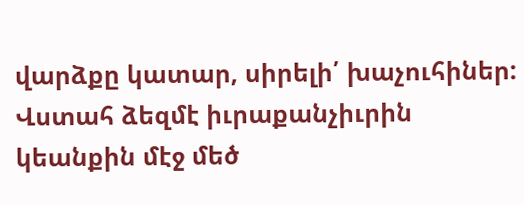վարձքը կատար, սիրելի՛ խաչուհիներ: Վստահ ձեզմէ իւրաքանչիւրին կեանքին մէջ մեծ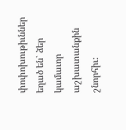փոփոխութիւններ եղած են` ձեր կամաւոր աշխատանքին շնորհիւ: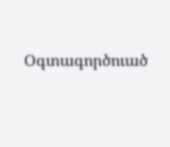Օգտագործուած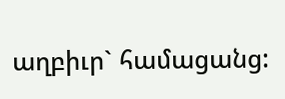աղբիւր` համացանց: